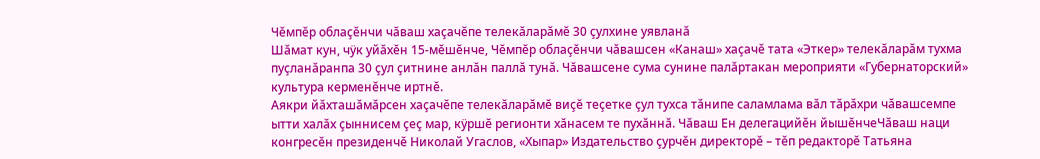Чĕмпĕр облаçĕнчи чăваш хаçачĕпе телекăларăмĕ 30 çулхине уявланă
Шăмат кун, чÿк уйăхĕн 15-мĕшĕнче, Чĕмпĕр облаçĕнчи чăвашсен «Канаш» хаçачĕ тата «Эткер» телекăларăм тухма пуçланăранпа 30 çул çитнине анлăн паллă тунă. Чăвашсене сума сунине палăртакан мероприяти «Губернаторский» культура керменĕнче иртнĕ.
Аякри йăхташăмăрсен хаçачĕпе телекăларăмĕ виçĕ теçетке çул тухса тăнипе саламлама вăл тăрăхри чăвашсемпе ытти халăх çыннисем çеç мар, кÿршĕ регионти хăнасем те пухăннă. Чăваш Ен делегацийĕн йышĕнчеЧăваш наци конгресĕн президенчĕ Николай Угаслов, «Хыпар» Издательство çурчĕн директорĕ – тĕп редакторĕ Татьяна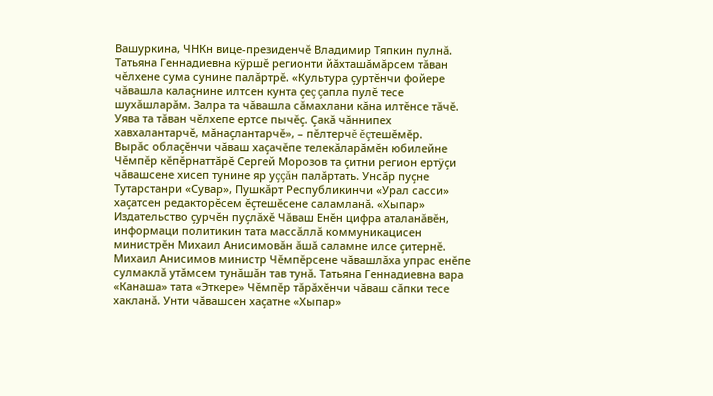Вашуркина, ЧНКн вице-президенчĕ Владимир Тяпкин пулнă.
Татьяна Геннадиевна кÿршĕ регионти йăхташăмăрсем тăван чĕлхене сума сунине палăртрĕ. «Культура çуртĕнчи фойере чăвашла калаçнине илтсен кунта çеç çапла пулĕ тесе шухăшларăм. Залра та чăвашла сăмахлани кăна илтĕнсе тăчĕ. Уява та тăван чĕлхепе ертсе пычĕç. Çакă чăннипех хавхалантарчĕ, мăнаçлантарчĕ», – пĕлтерчĕ ĕçтешĕмĕр.
Вырăс облаçĕнчи чăваш хаçачĕпе телекăларăмĕн юбилейне Чĕмпĕр кĕпĕрнаттăрĕ Сергей Морозов та çитни регион ертÿçи чăвашсене хисеп тунине яр уççăн палăртать. Унсăр пуçне Тутарстанри «Сувар», Пушкăрт Республикинчи «Урал сасси» хаçатсен редакторĕсем ĕçтешĕсене саламланă. «Хыпар» Издательство çурчĕн пуçлăхĕ Чăваш Енĕн цифра аталанăвĕн, информаци политикин тата массăллă коммуникацисен министрĕн Михаил Анисимовăн ăшă саламне илсе çитернĕ. Михаил Анисимов министр Чĕмпĕрсене чăвашлăха упрас енĕпе сулмаклă утăмсем тунăшăн тав тунă. Татьяна Геннадиевна вара «Канаша» тата «Эткере» Чĕмпĕр тăрăхĕнчи чăваш сăпки тесе хакланă. Унти чăвашсен хаçатне «Хыпар»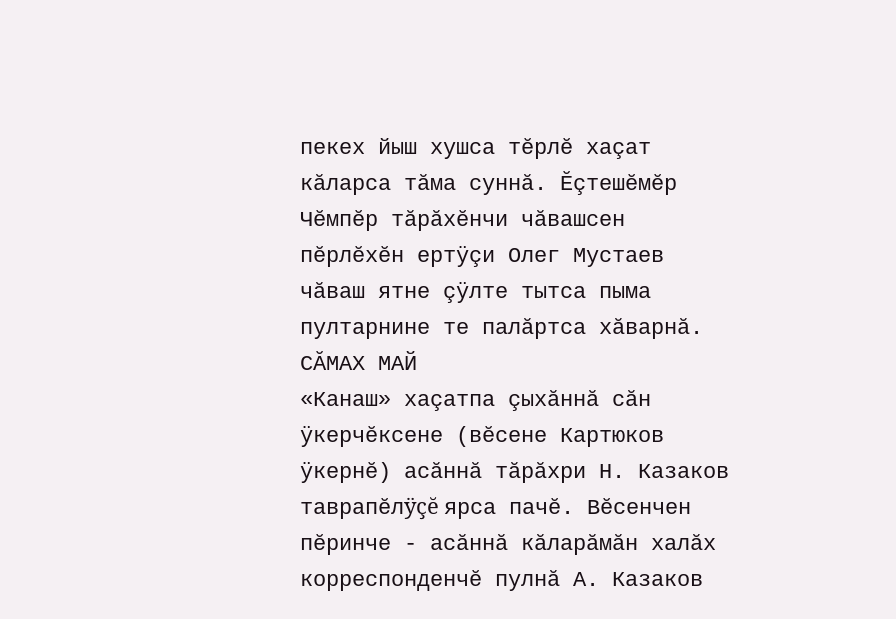пекех йыш хушса тĕрлĕ хаçат кăларса тăма суннă. Ĕçтешĕмĕр Чĕмпĕр тăрăхĕнчи чăвашсен пĕрлĕхĕн ертÿçи Олег Мустаев чăваш ятне çÿлте тытса пыма пултарнине те палăртса хăварнă.
СĂМАХ МАЙ
«Канаш» хаçатпа çыхăннă сăн ÿкерчĕксене (вĕсене Картюков ÿкернĕ) асăннă тăрăхри Н. Казаков таврапĕлÿçĕ ярса пачĕ. Вĕсенчен пĕринче - асăннă кăларăмăн халăх корреспонденчĕ пулнă А. Казаков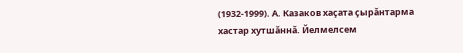(1932-1999). А. Казаков хаçата çырăнтарма хастар хутшăннă. Йелмелсем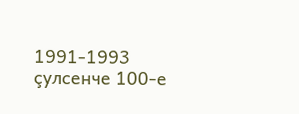1991-1993 çулсенче 100-е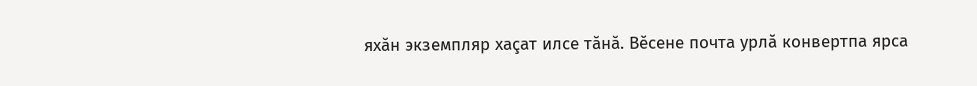яхăн экземпляр хаçат илсе тăнă. Вĕсене почта урлă конвертпа ярса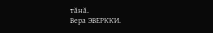тăнă.
Вера ЭВЕРККИ.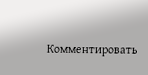Комментировать